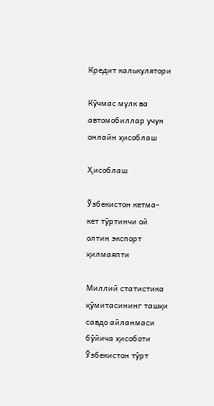Кредит калькулятори

Кўчмас мулк ва автомобиллар учун онлайн ҳисоблаш

Ҳисоблаш

Ўзбекистон кетма-кет тўртинчи ой олтин экспорт қилмаяпти

Миллий статистика қўмитасининг ташқи савдо айланмаси бўйича ҳисоботи Ўзбекистон тўрт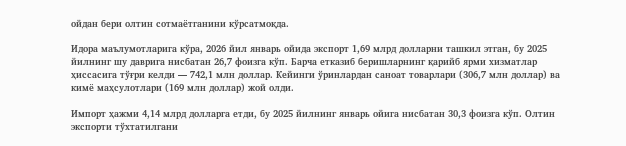ойдан бери олтин сотмаётганини кўрсатмоқда.

Идора маълумотларига кўра, 2026 йил январь ойида экспорт 1,69 млрд долларни ташкил этган, бу 2025 йилнинг шу даврига нисбатан 26,7 фоизга кўп. Барча етказиб беришларнинг қарийб ярми хизматлар ҳиссасига тўғри келди — 742,1 млн доллар. Кейинги ўринлардан саноат товарлари (306,7 млн доллар) ва кимё маҳсулотлари (169 млн доллар) жой олди.

Импорт ҳажми 4,14 млрд долларга етди, бу 2025 йилнинг январь ойига нисбатан 30,3 фоизга кўп. Олтин экспорти тўхтатилгани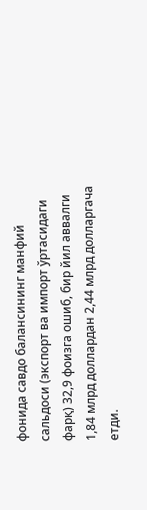фонида савдо балансининг манфий сальдоси (экспорт ва импорт ўртасидаги фарқ) 32,9 фоизга ошиб, бир йил аввалги 1,84 млрд доллардан 2,44 млрд долларгача етди.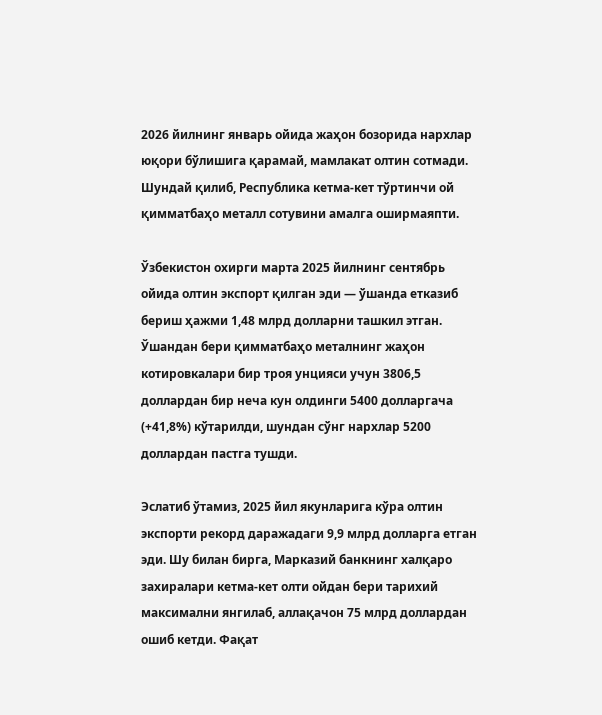2026 йилнинг январь ойида жаҳон бозорида нархлар юқори бўлишига қарамай, мамлакат олтин сотмади. Шундай қилиб, Республика кетма-кет тўртинчи ой қимматбаҳо металл сотувини амалга оширмаяпти.

Ўзбекистон охирги марта 2025 йилнинг сентябрь ойида олтин экспорт қилган эди — ўшанда етказиб бериш ҳажми 1,48 млрд долларни ташкил этган. Ўшандан бери қимматбаҳо металнинг жаҳон котировкалари бир троя унцияси учун 3806,5 доллардан бир неча кун олдинги 5400 долларгача (+41,8%) кўтарилди, шундан сўнг нархлар 5200 доллардан пастга тушди.

Эслатиб ўтамиз, 2025 йил якунларига кўра олтин экспорти рекорд даражадаги 9,9 млрд долларга етган эди. Шу билан бирга, Марказий банкнинг халқаро захиралари кетма-кет олти ойдан бери тарихий максимални янгилаб, аллақачон 75 млрд доллардан ошиб кетди. Фақат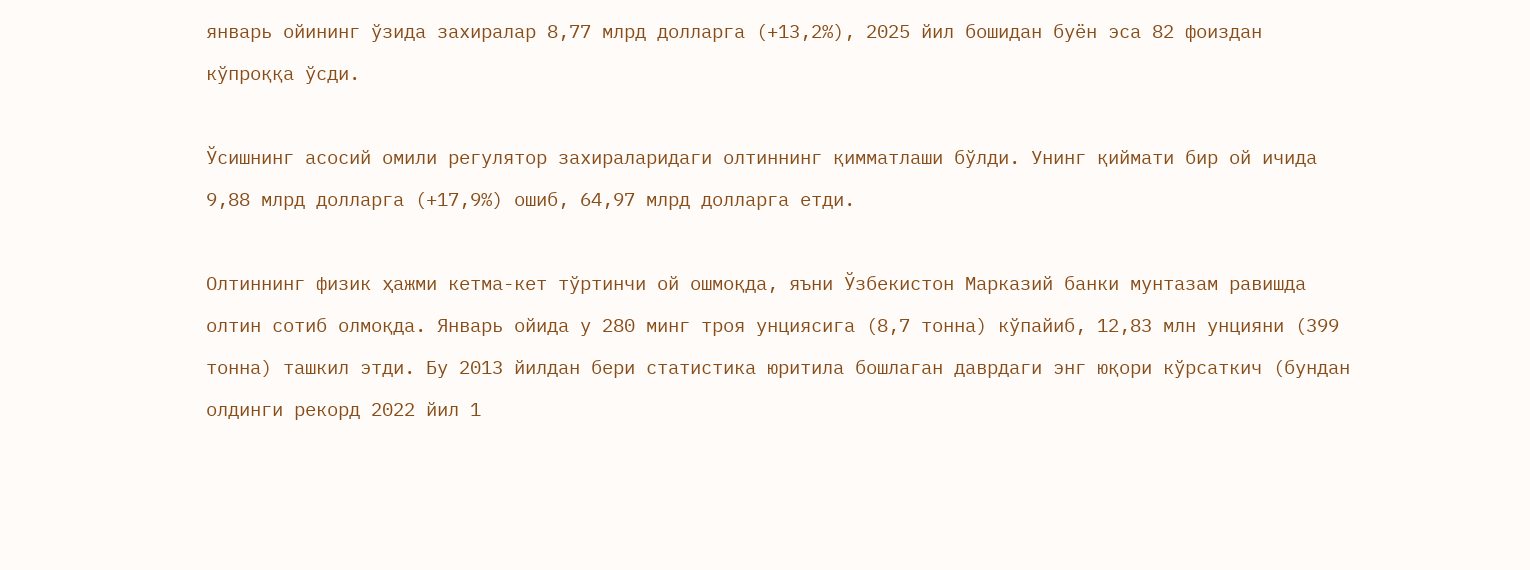январь ойининг ўзида захиралар 8,77 млрд долларга (+13,2%), 2025 йил бошидан буён эса 82 фоиздан кўпроққа ўсди.

Ўсишнинг асосий омили регулятор захираларидаги олтиннинг қимматлаши бўлди. Унинг қиймати бир ой ичида 9,88 млрд долларга (+17,9%) ошиб, 64,97 млрд долларга етди.

Олтиннинг физик ҳажми кетма-кет тўртинчи ой ошмоқда, яъни Ўзбекистон Марказий банки мунтазам равишда олтин сотиб олмоқда. Январь ойида у 280 минг троя унциясига (8,7 тонна) кўпайиб, 12,83 млн унцияни (399 тонна) ташкил этди. Бу 2013 йилдан бери статистика юритила бошлаган даврдаги энг юқори кўрсаткич (бундан олдинги рекорд 2022 йил 1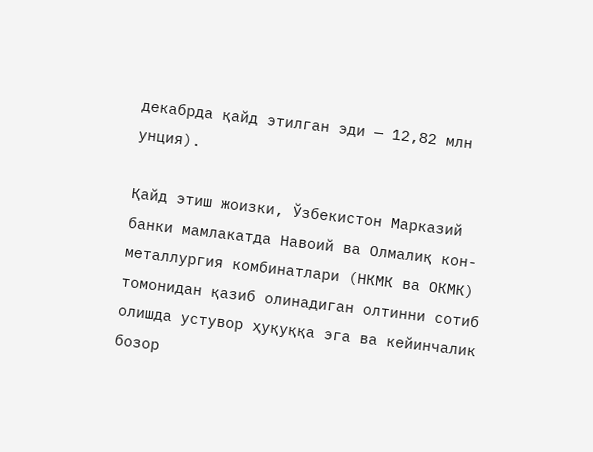декабрда қайд этилган эди — 12,82 млн унция).

Қайд этиш жоизки, Ўзбекистон Марказий банки мамлакатда Навоий ва Олмалиқ кон-металлургия комбинатлари (НКМК ва ОКМК) томонидан қазиб олинадиган олтинни сотиб олишда устувор ҳуқуққа эга ва кейинчалик бозор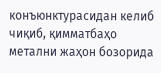конъюнктурасидан келиб чиқиб, қимматбаҳо метални жаҳон бозорида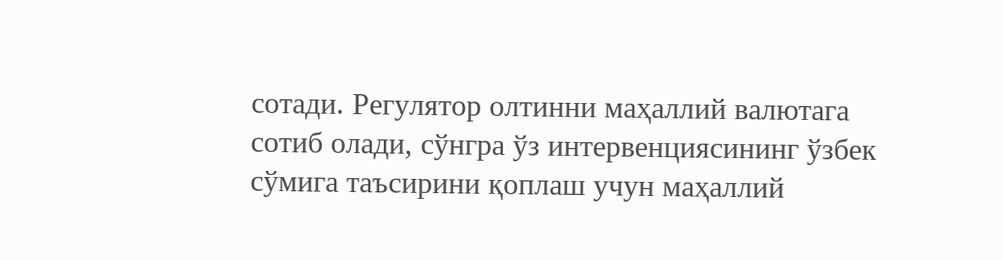сотади. Регулятор олтинни маҳаллий валютага сотиб олади, сўнгра ўз интервенциясининг ўзбек сўмига таъсирини қоплаш учун маҳаллий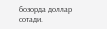бозорда доллар сотади.